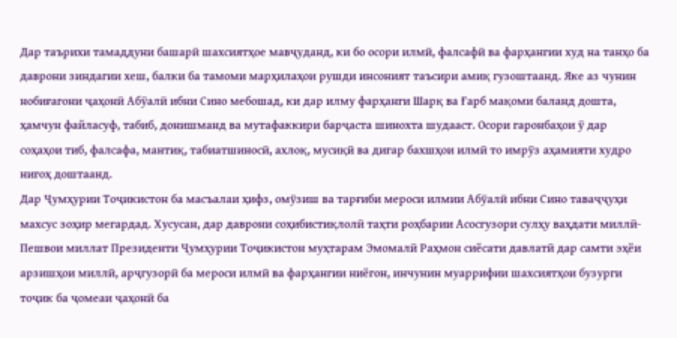Дар таърихи тамаддуни башарӣ шахсиятҳое мавҷуданд, ки бо осори илмӣ, фалсафӣ ва фарҳангии худ на танҳо ба даврони зиндагии хеш, балки ба тамоми марҳилаҳои рушди инсоният таъсири амиқ гузоштаанд. Яке аз чунин нобиғагони ҷаҳонӣ Абӯалӣ ибни Сино мебошад, ки дар илму фарҳанги Шарқ ва Ғарб мақоми баланд дошта, ҳамчун файласуф, табиб, донишманд ва мутафаккири барҷаста шинохта шудааст. Осори гаронбаҳои ӯ дар соҳаҳои тиб, фалсафа, мантиқ, табиатшиносӣ, ахлоқ, мусиқӣ ва дигар бахшҳои илмӣ то имрӯз аҳамияти худро нигоҳ доштаанд.
Дар Ҷумҳурии Тоҷикистон ба масъалаи ҳифз, омӯзиш ва тарғиби мероси илмии Абӯалӣ ибни Сино таваҷҷуҳи махсус зоҳир мегардад. Хусусан, дар даврони соҳибистиқлолӣ таҳти роҳбарии Асосгузори сулҳу ваҳдати миллӣ-Пешвои миллат Президенти Ҷумҳурии Тоҷикистон муҳтарам Эмомалӣ Раҳмон сиёсати давлатӣ дар самти эҳёи арзишҳои миллӣ, арҷгузорӣ ба мероси илмӣ ва фарҳангии ниёгон, инчунин муаррифии шахсиятҳои бузурги тоҷик ба ҷомеаи ҷаҳонӣ ба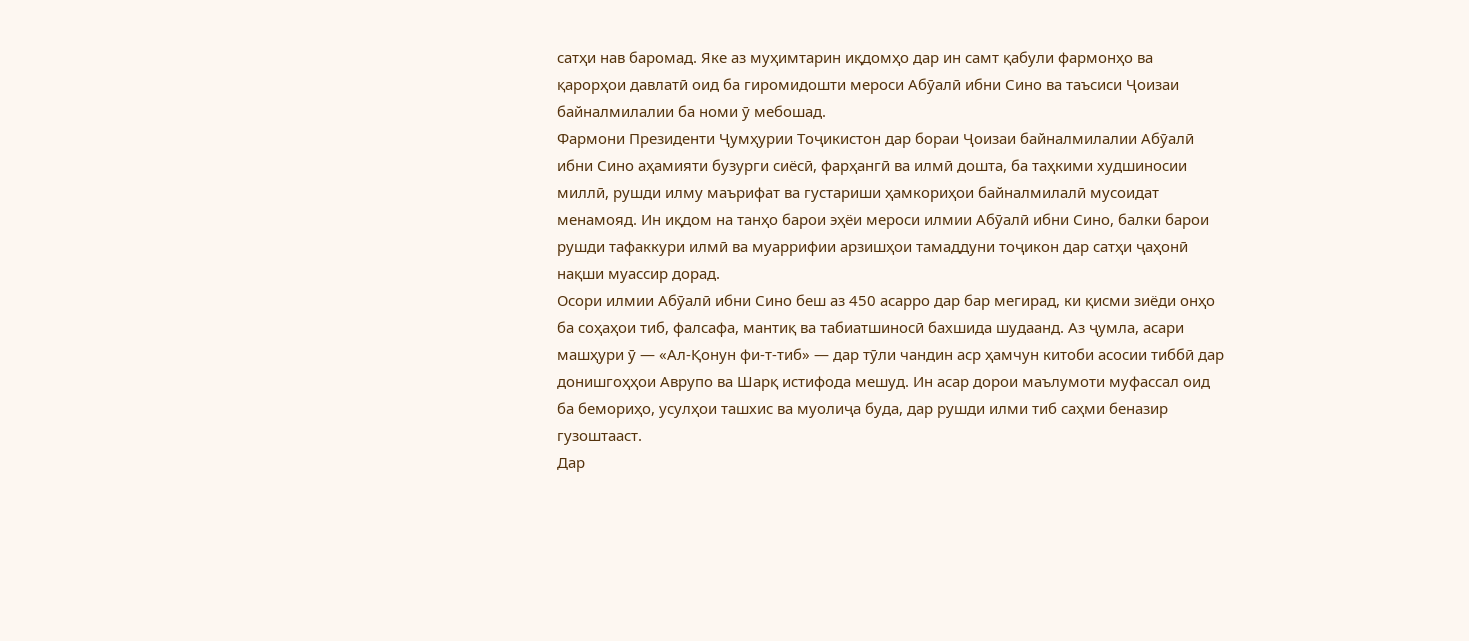сатҳи нав баромад. Яке аз муҳимтарин иқдомҳо дар ин самт қабули фармонҳо ва қарорҳои давлатӣ оид ба гиромидошти мероси Абӯалӣ ибни Сино ва таъсиси Ҷоизаи байналмилалии ба номи ӯ мебошад.
Фармони Президенти Ҷумҳурии Тоҷикистон дар бораи Ҷоизаи байналмилалии Абӯалӣ ибни Сино аҳамияти бузурги сиёсӣ, фарҳангӣ ва илмӣ дошта, ба таҳкими худшиносии миллӣ, рушди илму маърифат ва густариши ҳамкориҳои байналмилалӣ мусоидат менамояд. Ин иқдом на танҳо барои эҳёи мероси илмии Абӯалӣ ибни Сино, балки барои рушди тафаккури илмӣ ва муаррифии арзишҳои тамаддуни тоҷикон дар сатҳи ҷаҳонӣ нақши муассир дорад.
Осори илмии Абӯалӣ ибни Сино беш аз 450 асарро дар бар мегирад, ки қисми зиёди онҳо ба соҳаҳои тиб, фалсафа, мантиқ ва табиатшиносӣ бахшида шудаанд. Аз ҷумла, асари машҳури ӯ — «Ал-Қонун фи-т-тиб» — дар тӯли чандин аср ҳамчун китоби асосии тиббӣ дар донишгоҳҳои Аврупо ва Шарқ истифода мешуд. Ин асар дорои маълумоти муфассал оид ба бемориҳо, усулҳои ташхис ва муолиҷа буда, дар рушди илми тиб саҳми беназир гузоштааст.
Дар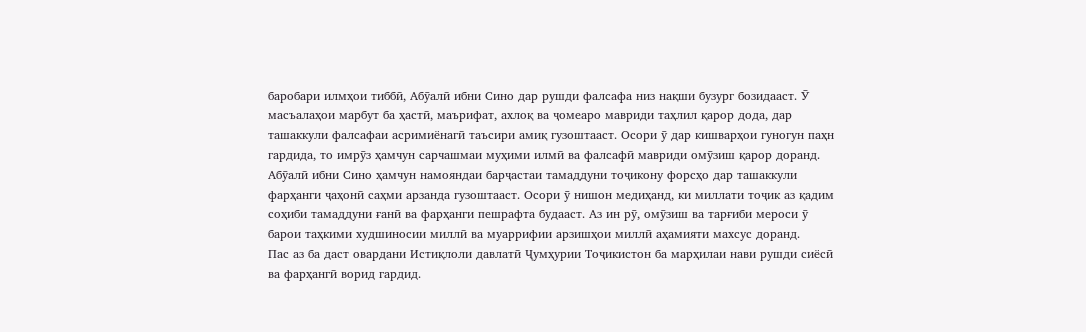баробари илмҳои тиббӣ, Абӯалӣ ибни Сино дар рушди фалсафа низ нақши бузург бозидааст. Ӯ масъалаҳои марбут ба ҳастӣ, маърифат, ахлоқ ва ҷомеаро мавриди таҳлил қарор дода, дар ташаккули фалсафаи асримиёнагӣ таъсири амиқ гузоштааст. Осори ӯ дар кишварҳои гуногун паҳн гардида, то имрӯз ҳамчун сарчашмаи муҳими илмӣ ва фалсафӣ мавриди омӯзиш қарор доранд.
Абӯалӣ ибни Сино ҳамчун намояндаи барҷастаи тамаддуни тоҷикону форсҳо дар ташаккули фарҳанги ҷаҳонӣ саҳми арзанда гузоштааст. Осори ӯ нишон медиҳанд, ки миллати тоҷик аз қадим соҳиби тамаддуни ғанӣ ва фарҳанги пешрафта будааст. Аз ин рӯ, омӯзиш ва тарғиби мероси ӯ барои таҳкими худшиносии миллӣ ва муаррифии арзишҳои миллӣ аҳамияти махсус доранд.
Пас аз ба даст овардани Истиқлоли давлатӣ Ҷумҳурии Тоҷикистон ба марҳилаи нави рушди сиёсӣ ва фарҳангӣ ворид гардид.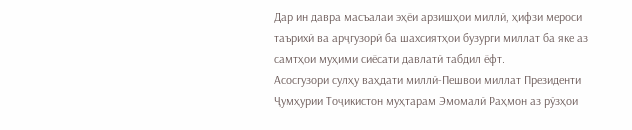Дар ин давра масъалаи эҳёи арзишҳои миллӣ, ҳифзи мероси таърихӣ ва арҷгузорӣ ба шахсиятҳои бузурги миллат ба яке аз самтҳои муҳими сиёсати давлатӣ табдил ёфт.
Асосгузори сулҳу ваҳдати миллӣ-Пешвои миллат Президенти Ҷумҳурии Тоҷикистон муҳтарам Эмомалӣ Раҳмон аз рӯзҳои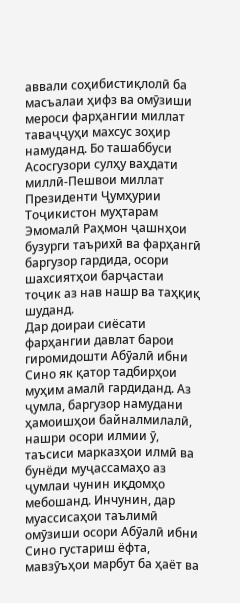аввали соҳибистиқлолӣ ба масъалаи ҳифз ва омӯзиши мероси фарҳангии миллат таваҷҷуҳи махсус зоҳир намуданд. Бо ташаббуси Асосгузори сулҳу ваҳдати миллӣ-Пешвои миллат Президенти Ҷумҳурии Тоҷикистон муҳтарам Эмомалӣ Раҳмон ҷашнҳои бузурги таърихӣ ва фарҳангӣ баргузор гардида, осори шахсиятҳои барҷастаи тоҷик аз нав нашр ва таҳқиқ шуданд.
Дар доираи сиёсати фарҳангии давлат барои гиромидошти Абӯалӣ ибни Сино як қатор тадбирҳои муҳим амалӣ гардиданд. Аз ҷумла, баргузор намудани ҳамоишҳои байналмилалӣ, нашри осори илмии ӯ, таъсиси марказҳои илмӣ ва бунёди муҷассамаҳо аз ҷумлаи чунин иқдомҳо мебошанд. Инчунин, дар муассисаҳои таълимӣ омӯзиши осори Абӯалӣ ибни Сино густариш ёфта, мавзӯъҳои марбут ба ҳаёт ва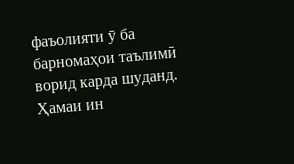фаъолияти ӯ ба барномаҳои таълимӣ ворид карда шуданд. Ҳамаи ин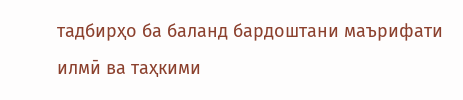тадбирҳо ба баланд бардоштани маърифати илмӣ ва таҳкими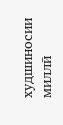худшиносии миллӣ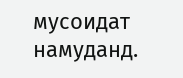мусоидат намуданд.